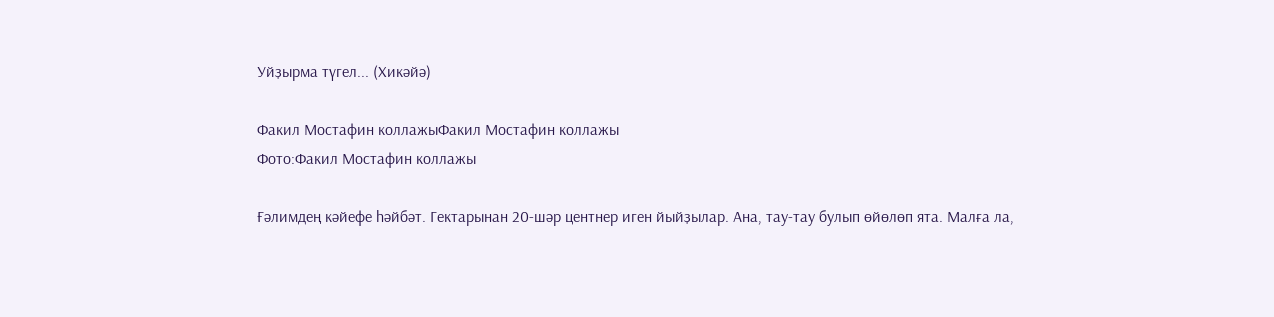Уйҙырма түгел... (Хикәйә)

Факил Мостафин коллажыФакил Мостафин коллажы
Фото:Факил Мостафин коллажы

Ғәлимдең кәйефе һәйбәт. Гектарынан 20-шәр центнер иген йыйҙылар. Ана, тау-тау булып өйөлөп ята. Малға ла,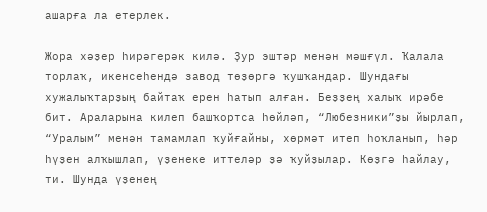ашарға ла етерлек.

Жора хәҙер һирәгерәк килә. Ҙур эштәр менән мәшғүл. Ҡалала торлаҡ, икенсеһендә завод төҙөргә ҡушҡандар. Шундағы хужалыҡтарҙың байтаҡ ерен һатып алған. Беҙҙең халыҡ ирәбе бит. Араларына килеп башҡортса һөйләп, “Любезники”ҙы йырлап, “Уралым” менән тамамлап ҡуйғайны, хөрмәт итеп һоҡланып, һәр һүҙен алҡышлап, үҙенеке иттеләр ҙә ҡуйҙылар. Көҙгә һайлау, ти. Шунда үҙенең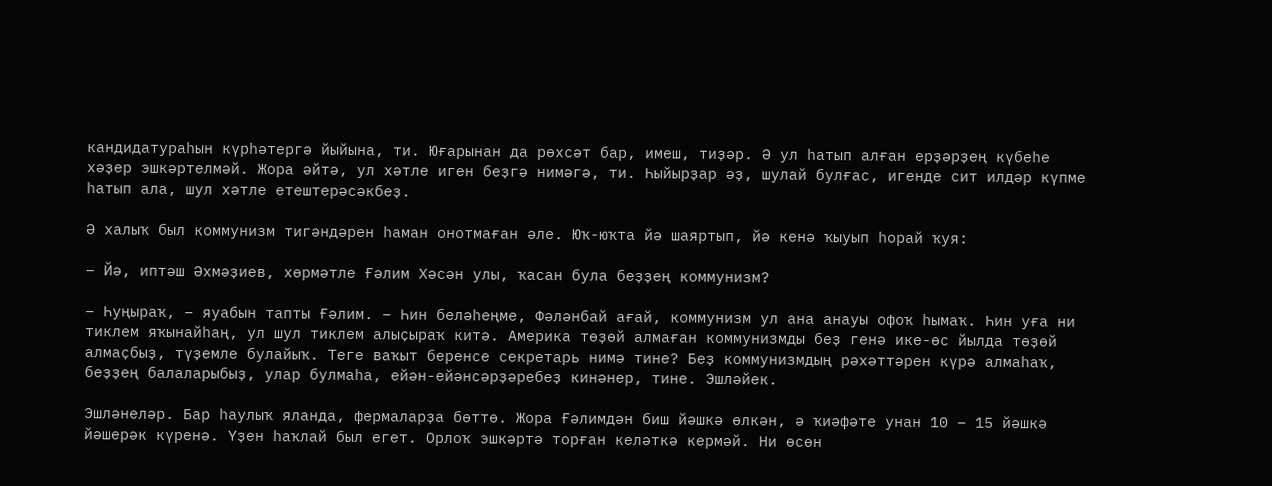кандидатураһын күрһәтергә йыйына, ти. Юғарынан да рөхсәт бар, имеш, тиҙәр. Ә ул һатып алған ерҙәрҙең күбеһе хәҙер эшкәртелмәй. Жора әйтә, ул хәтле иген беҙгә нимәгә, ти. Һыйырҙар әҙ, шулай булғас, игенде сит илдәр күпме һатып ала, шул хәтле етештерәсәкбеҙ.

Ә халыҡ был коммунизм тигәндәрен һаман онотмаған әле. Юҡ-юҡта йә шаяртып, йә кенә ҡыуып һорай ҡуя:

– Йә, иптәш Әхмәҙиев, хөрмәтле Ғәлим Хәсән улы, ҡасан була беҙҙең коммунизм?

– Һуңыраҡ, – яуабын тапты Ғәлим. – Һин беләһеңме, Фәләнбай ағай, коммунизм ул ана анауы офоҡ һымаҡ. Һин уға ни тиклем яҡынайһаң, ул шул тиклем алыҫыраҡ китә. Америка төҙөй алмаған коммунизмды беҙ генә ике-өс йылда төҙөй алмаҫбыҙ, түҙемле булайыҡ. Теге ваҡыт беренсе секретарь нимә тине? Беҙ коммунизмдың рәхәттәрен күрә алмаһаҡ, беҙҙең балаларыбыҙ, улар булмаһа, ейән-ейәнсәрҙәребеҙ кинәнер, тине. Эшләйек.

Эшләнеләр. Бар һаулыҡ яланда, фермаларҙа бөттө. Жора Ғәлимдән биш йәшкә өлкән, ә ҡиәфәте унан 10 – 15 йәшкә йәшерәк күренә. Үҙен һаҡлай был егет. Орлоҡ эшкәртә торған келәткә кермәй. Ни өсөн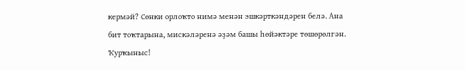кермәй? Сөнки орлоҡто нимә менән эшкәрткәндәрен белә. Ана бит тоҡтарына, мискәләренә әҙәм башы һөйәктәре төшөрөлгән. Ҡурҡыныс!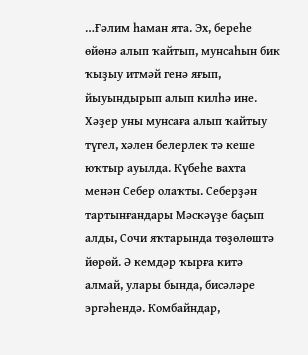…Ғәлим һаман ята. Эх, береһе өйөнә алып ҡайтып, мунсаһын бик ҡыҙыу итмәй генә яғып, йыуындырып алып килһә ине. Хәҙер уны мунсаға алып ҡайтыу түгел, хәлен белерлек тә кеше юҡтыр ауылда. Күбеһе вахта менән Себер олаҡты. Себерҙән тартынғандары Мәскәүҙе баҫып алды, Сочи яҡтарында төҙөлөштә йөрөй. Ә кемдәр ҡырға китә алмай, улары бында, бисәләре эргәһендә. Комбайндар,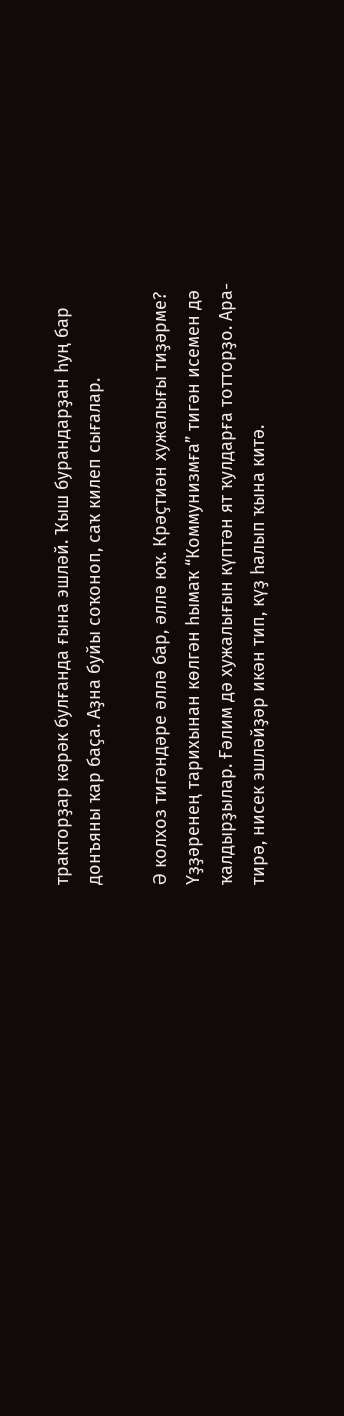тракторҙар кәрәк булғанда ғына эшләй. Ҡыш бурандарҙан һуң бар донъяны ҡар баҫа. Аҙна буйы соҡоноп, саҡ килеп сығалар.

Ә колхоз тигәндәре әллә бар, әллә юҡ. Крәҫтиән хужалығы тиҙәрме? Үҙҙәренең тарихынан көлгән һымаҡ “Коммунизмға” тигән исемен дә ҡалдырҙылар. Ғәлим дә хужалығын күптән ят ҡулдарға тотторҙо. Ара-тирә, нисек эшләйҙәр икән тип, күҙ һалып ҡына китә.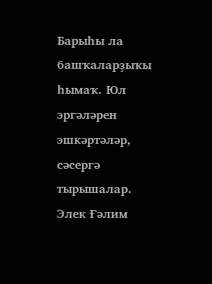Барыһы ла башҡаларҙыҡы һымаҡ. Юл эргәләрен эшкәртәләр, сәсергә тырышалар. Элек Ғәлим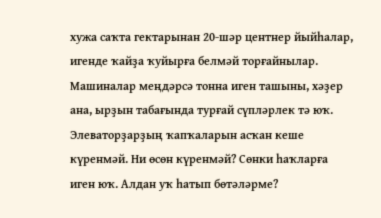хужа саҡта гектарынан 20-шәр центнер йыйһалар, игенде ҡайҙа ҡуйырға белмәй торғайнылар. Машиналар меңдәрсә тонна иген ташыны, хәҙер ана, ырҙын табағында турғай сүпләрлек тә юҡ. Элеваторҙарҙың ҡапҡаларын асҡан кеше күренмәй. Ни өсөн күренмәй? Сөнки һаҡларға иген юҡ. Алдан уҡ һатып бөтәләрме?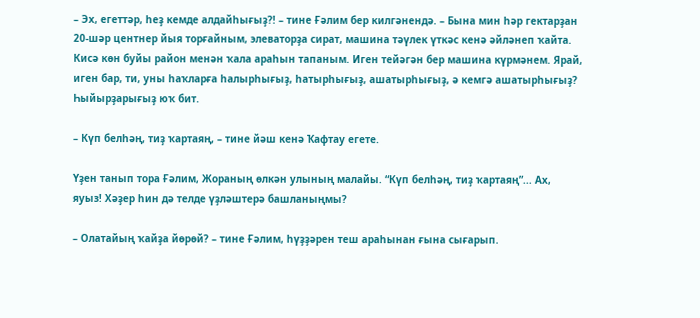– Эх, егеттәр, һеҙ кемде алдайһығыҙ?! – тине Ғәлим бер килгәнендә. – Бына мин һәр гектарҙан 20-шәр центнер йыя торғайным, элеваторҙа сират, машина тәүлек үткәс кенә әйләнеп ҡайта. Кисә көн буйы район менән ҡала араһын тапаным. Иген тейәгән бер машина күрмәнем. Ярай, иген бар, ти, уны һаҡларға һалырһығыҙ, һатырһығыҙ, ашатырһығыҙ, ә кемгә ашатырһығыҙ? Һыйырҙарығыҙ юҡ бит.

– Күп белһәң, тиҙ ҡартаяң, – тине йәш кенә Ҡафтау егете.

Үҙен танып тора Ғәлим, Жораның өлкән улының малайы. “Күп белһәң, тиҙ ҡартаяң”... Ах, яуыз! Хәҙер һин дә телде үҙләштерә башланыңмы?

– Олатайың ҡайҙа йөрөй? – тине Ғәлим, һүҙҙәрен теш араһынан ғына сығарып.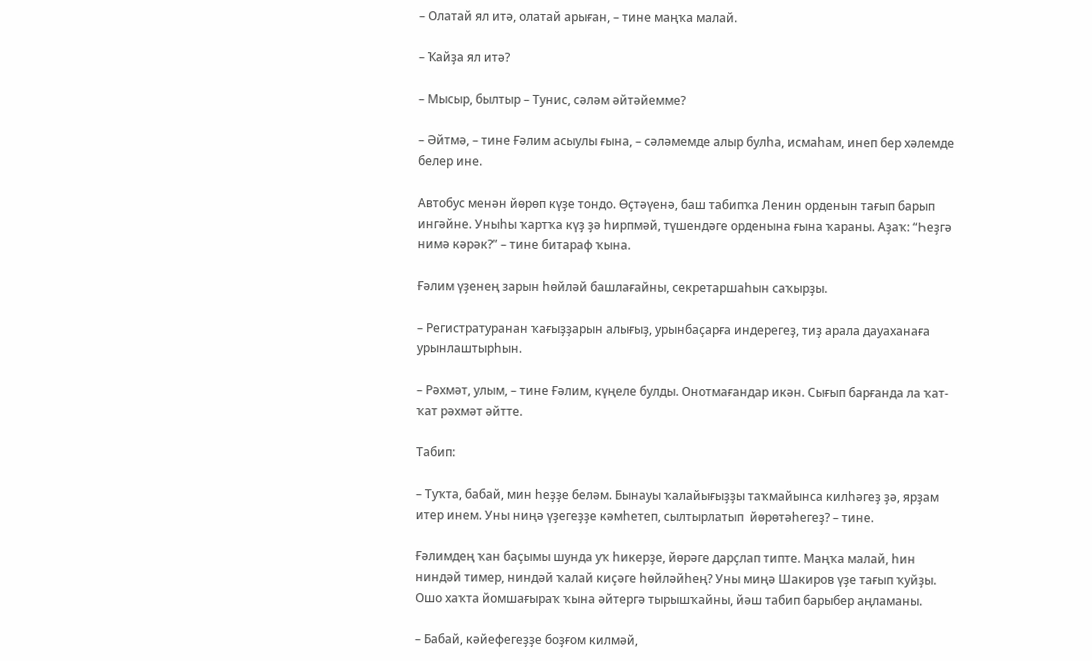– Олатай ял итә, олатай арыған, – тине маңҡа малай.

– Ҡайҙа ял итә?

– Мысыр, былтыр – Тунис, сәләм әйтәйемме?

– Әйтмә, – тине Ғәлим асыулы ғына, – сәләмемде алыр булһа, исмаһам, инеп бер хәлемде белер ине.

Автобус менән йөрөп күҙе тондо. Өҫтәүенә, баш табипҡа Ленин орденын тағып барып ингәйне. Уныһы ҡартҡа күҙ ҙә һирпмәй, түшендәге орденына ғына ҡараны. Аҙаҡ: “Һеҙгә нимә кәрәк?” – тине битараф ҡына.

Ғәлим үҙенең зарын һөйләй башлағайны, секретаршаһын саҡырҙы.

– Регистратуранан ҡағыҙҙарын алығыҙ, урынбаҫарға индерегеҙ, тиҙ арала дауаханаға урынлаштырһын.

– Рәхмәт, улым, – тине Ғәлим, күңеле булды. Онотмағандар икән. Сығып барғанда ла ҡат-ҡат рәхмәт әйтте.

Табип:

– Туҡта, бабай, мин һеҙҙе беләм. Бынауы ҡалайығыҙҙы таҡмайынса килһәгеҙ ҙә, ярҙам итер инем. Уны ниңә үҙегеҙҙе кәмһетеп, сылтырлатып  йөрөтәһегеҙ? – тине.

Ғәлимдең ҡан баҫымы шунда уҡ һикерҙе, йөрәге дарҫлап типте. Маңҡа малай, һин ниндәй тимер, ниндәй ҡалай киҫәге һөйләйһең? Уны миңә Шакиров үҙе тағып ҡуйҙы. Ошо хаҡта йомшағыраҡ ҡына әйтергә тырышҡайны, йәш табип барыбер аңламаны.

– Бабай, кәйефегеҙҙе боҙғом килмәй,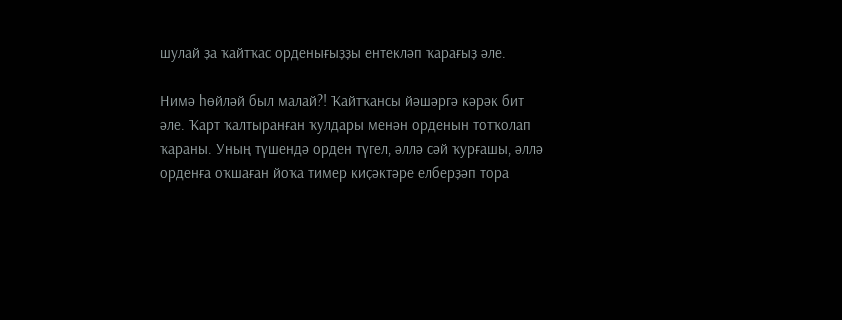шулай ҙа ҡайтҡас орденығыҙҙы ентекләп ҡарағыҙ әле.

Нимә һөйләй был малай?! Ҡайтҡансы йәшәргә кәрәк бит әле. Ҡарт ҡалтыранған ҡулдары менән орденын тотҡолап ҡараны. Уның түшендә орден түгел, әллә сәй ҡурғашы, әллә орденға оҡшаған йоҡа тимер киҫәктәре елберҙәп тора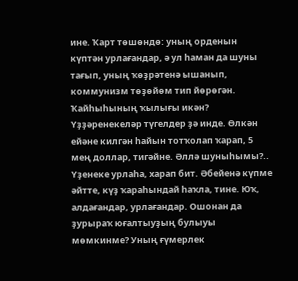ине. Ҡарт төшөндө: уның орденын күптән урлағандар, ә ул һаман да шуны тағып, уның ҡөҙрәтенә ышанып, коммунизм төҙөйөм тип йөрөгән. Ҡайһыһының ҡылығы икән? Үҙҙәренекеләр түгелдер ҙә инде. Өлкән ейәне килгән һайын тотҡолап ҡарап, 5 мең доллар, тигәйне. Әллә шуныһымы?.. Үҙенеке урлаһа, харап бит. Әбейенә күпме әйтте, күҙ ҡараһындай һаҡла, тине. Юҡ, алдағандар, урлағандар. Ошонан да ҙурыраҡ юғалтыуҙың булыуы мөмкинме? Уның ғүмерлек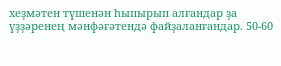хеҙмәтен түшенән һыпырып алғандар ҙа үҙҙәренең мәнфәғәтендә файҙаланғандар. 50-60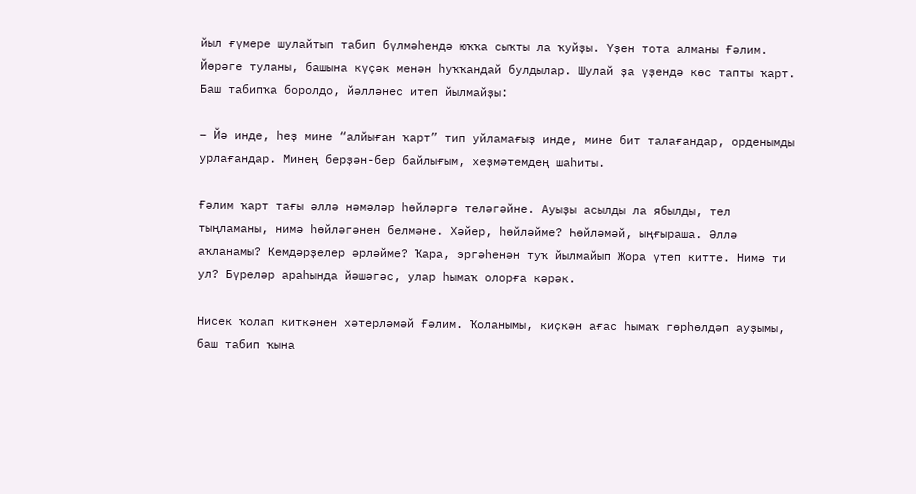йыл ғүмере шулайтып табип бүлмәһендә юҡҡа сыҡты ла ҡуйҙы. Үҙен тота алманы Ғәлим. Йөрәге туланы, башына күҫәк менән һуҡҡандай булдылар. Шулай ҙа үҙендә көс тапты ҡарт. Баш табипҡа боролдо, йәлләнес итеп йылмайҙы:

– Йә инде, һеҙ мине “алйыған ҡарт” тип уйламағыҙ инде, мине бит талағандар, орденымды урлағандар. Минең берҙән-бер байлығым, хеҙмәтемдең шаһиты.

Ғәлим ҡарт тағы әллә нәмәләр һөйләргә теләгәйне. Ауыҙы асылды ла ябылды, тел тыңламаны, нимә һөйләгәнен белмәне. Хәйер, һөйләйме? Һөйләмәй, ыңғыраша. Әллә аҡланамы? Кемдәрҙелер әрләйме? Ҡара, эргәһенән туҡ йылмайып Жора үтеп китте. Нимә ти ул? Бүреләр араһында йәшәгәс, улар һымаҡ олорға кәрәк.

Нисек ҡолап киткәнен хәтерләмәй Ғәлим. Ҡоланымы, киҫкән ағас һымаҡ гөрһөлдәп ауҙымы, баш табип ҡына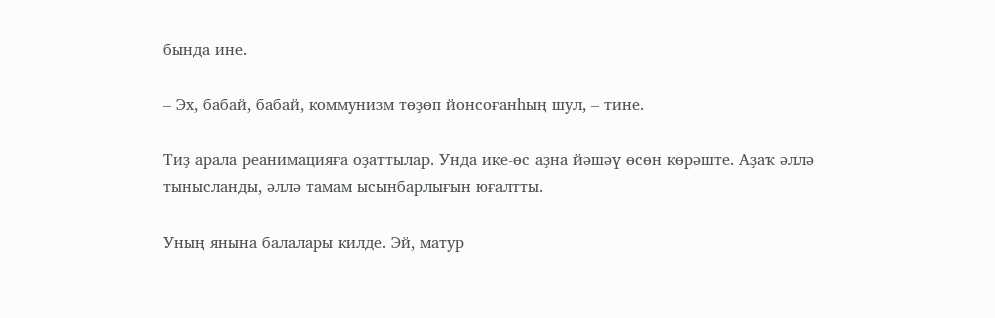бында ине.

– Эх, бабай, бабай, коммунизм төҙөп йонсоғанһың шул, – тине.

Тиҙ арала реанимацияға оҙаттылар. Унда ике-өс аҙна йәшәү өсөн көрәште. Аҙаҡ әллә тынысланды, әллә тамам ысынбарлығын юғалтты.

Уның янына балалары килде. Эй, матур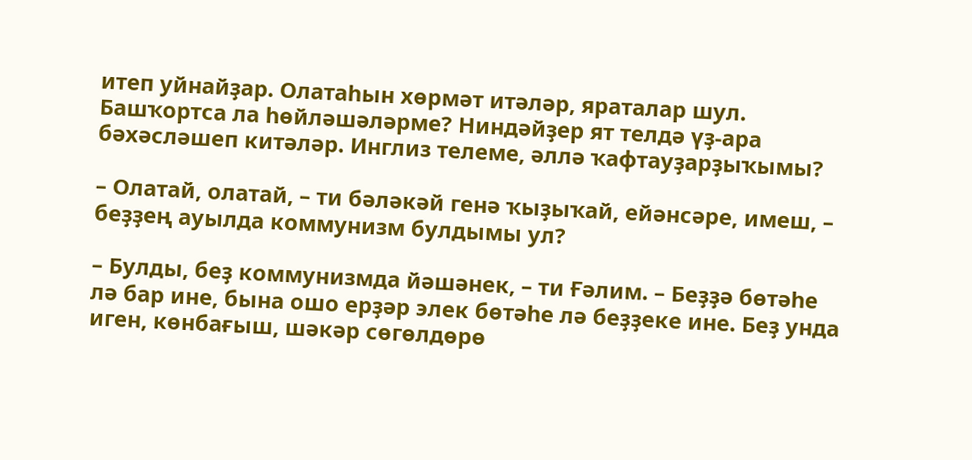итеп уйнайҙар. Олатаһын хөрмәт итәләр, яраталар шул. Башҡортса ла һөйләшәләрме? Ниндәйҙер ят телдә үҙ-ара бәхәсләшеп китәләр. Инглиз телеме, әллә ҡафтауҙарҙыҡымы?

– Олатай, олатай, – ти бәләкәй генә ҡыҙыҡай, ейәнсәре, имеш, – беҙҙең ауылда коммунизм булдымы ул?

– Булды, беҙ коммунизмда йәшәнек, – ти Ғәлим. – Беҙҙә бөтәһе лә бар ине, бына ошо ерҙәр элек бөтәһе лә беҙҙеке ине. Беҙ унда иген, көнбағыш, шәкәр сөгөлдөрө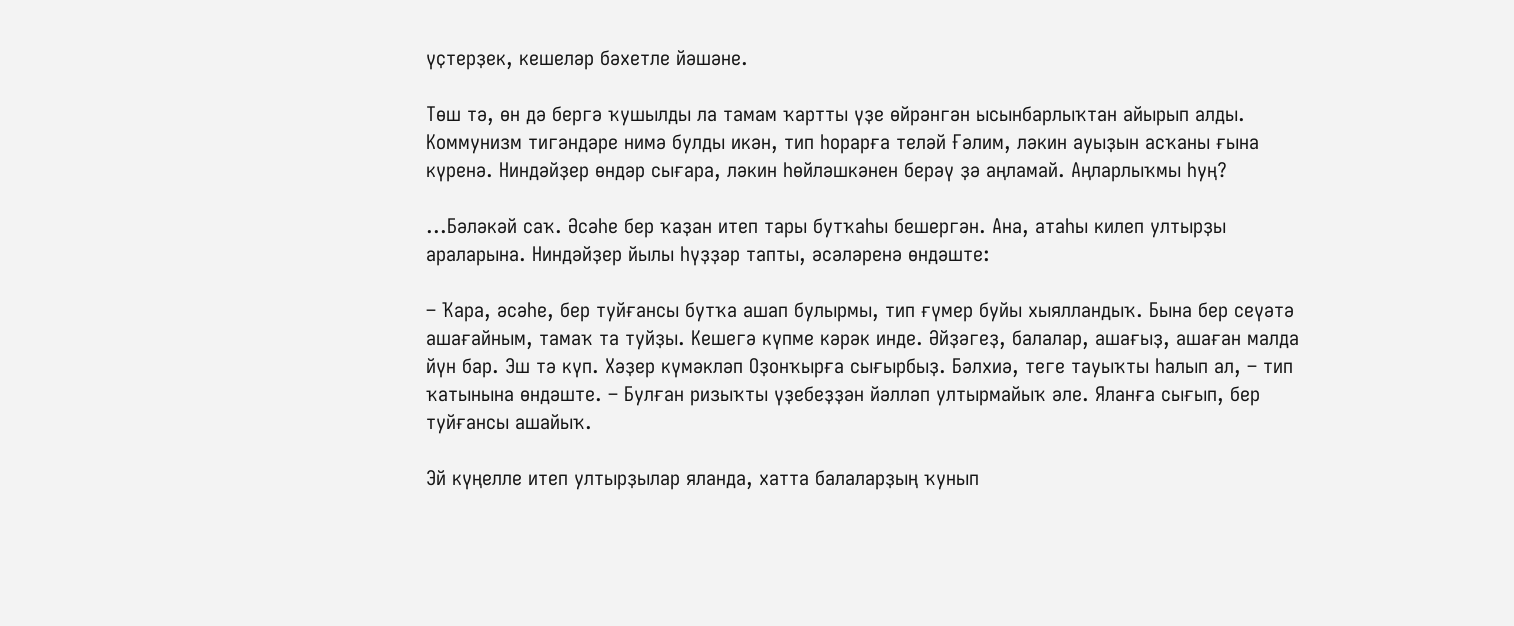үҫтерҙек, кешеләр бәхетле йәшәне.

Төш тә, өн дә бергә ҡушылды ла тамам ҡартты үҙе өйрәнгән ысынбарлыҡтан айырып алды. Коммунизм тигәндәре нимә булды икән, тип һорарға теләй Ғәлим, ләкин ауыҙын асҡаны ғына күренә. Ниндәйҙер өндәр сығара, ләкин һөйләшкәнен берәү ҙә аңламай. Аңларлыҡмы һуң?

...Бәләкәй саҡ. Әсәһе бер ҡаҙан итеп тары бутҡаһы бешергән. Ана, атаһы килеп ултырҙы араларына. Ниндәйҙер йылы һүҙҙәр тапты, әсәләренә өндәште:

– Ҡара, әсәһе, бер туйғансы бутҡа ашап булырмы, тип ғүмер буйы хыялландыҡ. Бына бер сеүәтә ашағайным, тамаҡ та туйҙы. Кешегә күпме кәрәк инде. Әйҙәгеҙ, балалар, ашағыҙ, ашаған малда йүн бар. Эш тә күп. Хәҙер күмәкләп Оҙонҡырға сығырбыҙ. Бәлхиә, теге тауыҡты һалып ал, – тип ҡатынына өндәште. – Булған ризыҡты үҙебеҙҙән йәлләп ултырмайыҡ әле. Яланға сығып, бер туйғансы ашайыҡ.

Эй күңелле итеп ултырҙылар яланда, хатта балаларҙың ҡунып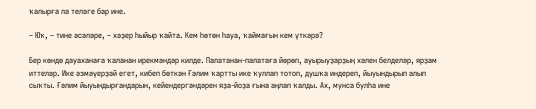ҡалырға ла теләге бар ине.

– Юҡ, – тине әсәләре, – хәҙер һыйыр ҡайта. Кем һөтөн һауа, ҡаймағын кем үткәрә?

Бер көндө дауаханаға ҡаланан ирекмәндәр килде. Палатанан-палатаға йөрөп, ауырыуҙарҙың хәлен белделәр, ярҙам иттеләр. Ике әзмәүерҙәй егет, кибеп бөткән Ғәлим ҡартты ике ҡуллап тотоп, душҡа индереп, йыуындырып алып сыҡты. Ғәлим йыуындырғандарын, кейендергәндәрен яҙа-йоҙа ғына аңлап ҡалды. Ах, мунса булһа ине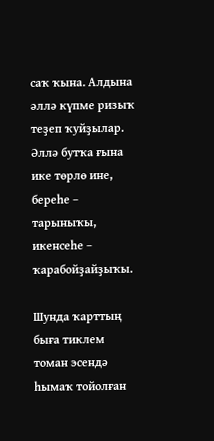саҡ ҡына. Алдына әллә күпме ризыҡ теҙеп ҡуйҙылар. Әллә бутҡа ғына ике төрлө ине, береһе – тарыныҡы, икенсеһе – ҡарабойҙайҙыҡы.

Шунда ҡарттың быға тиклем томан эсендә һымаҡ тойолған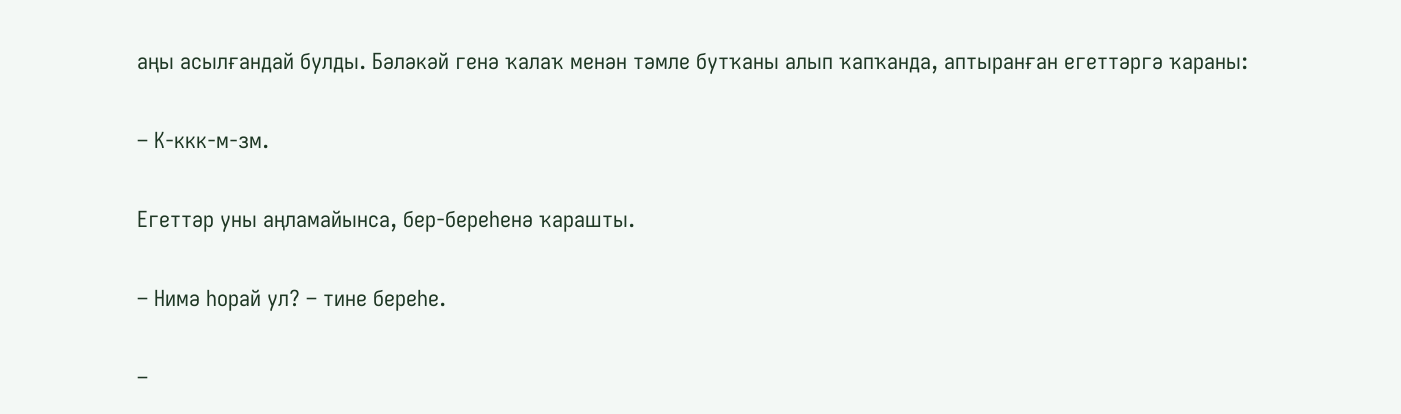аңы асылғандай булды. Бәләкәй генә ҡалаҡ менән тәмле бутҡаны алып ҡапҡанда, аптыранған егеттәргә ҡараны:

– К-ккк-м-зм.

Егеттәр уны аңламайынса, бер-береһенә ҡарашты.

– Нимә һорай ул? – тине береһе.

–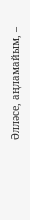Әлләсе, аңламайым, –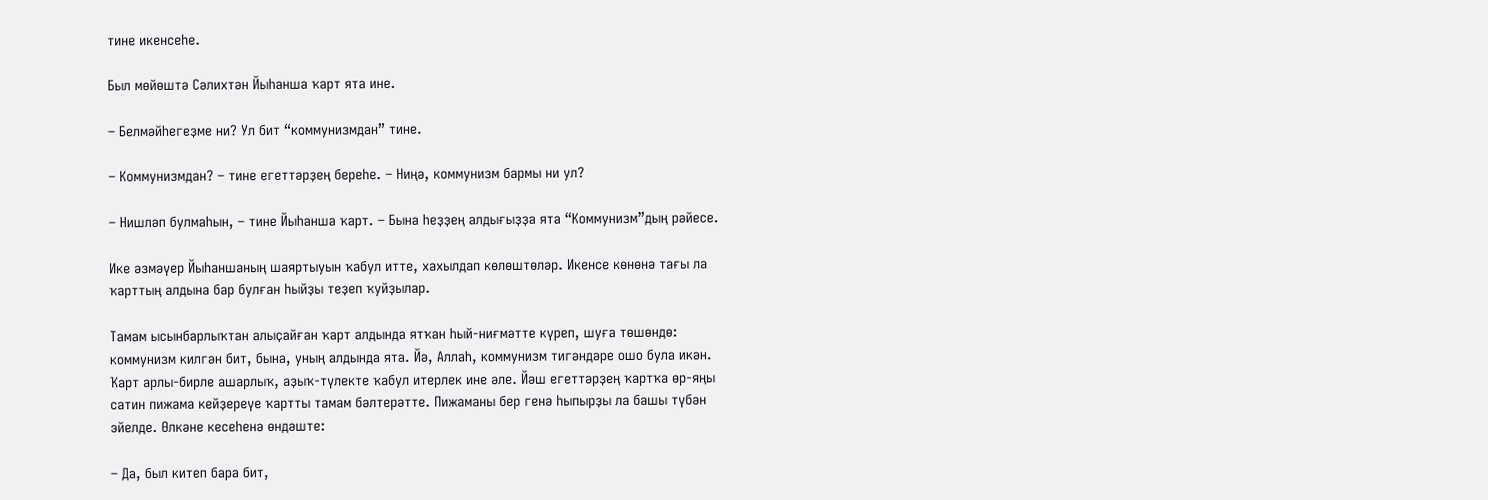тине икенсеһе.

Был мөйөштә Сәлихтән Йыһанша ҡарт ята ине.

– Белмәйһегеҙме ни? Ул бит “коммунизмдан” тине.

– Коммунизмдан? – тине егеттәрҙең береһе. – Ниңә, коммунизм бармы ни ул?

– Нишләп булмаһын, – тине Йыһанша ҡарт. – Бына һеҙҙең алдығыҙҙа ята “Коммунизм”дың рәйесе.

Ике әзмәүер Йыһаншаның шаяртыуын ҡабул итте, хахылдап көлөштөләр. Икенсе көнөнә тағы ла ҡарттың алдына бар булған һыйҙы теҙеп ҡуйҙылар.

Тамам ысынбарлыҡтан алыҫайған ҡарт алдында ятҡан һый-ниғмәтте күреп, шуға төшөндө: коммунизм килгән бит, бына, уның алдында ята. Йә, Аллаһ, коммунизм тигәндәре ошо була икән. Ҡарт арлы-бирле ашарлыҡ, аҙыҡ-түлекте ҡабул итерлек ине әле. Йәш егеттәрҙең ҡартҡа өр-яңы сатин пижама кейҙереүе ҡартты тамам бәлтерәтте. Пижаманы бер генә һыпырҙы ла башы түбән эйелде. Өлкәне кесеһенә өндәште:

– Да, был китеп бара бит,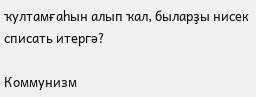ҡултамғаһын алып ҡал, быларҙы нисек списать итергә?

Коммунизм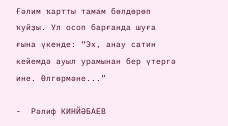Ғәлим ҡартты тамам бөлдөрөп ҡуйҙы. Ул осоп барғанда шуға ғына үкенде: “Эх, анау сатин кейемдә ауыл урамынан бер үтергә ине. Өлгөрмәне...”

-  Рәлиф КИНЙӘБАЕВ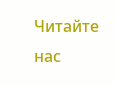Читайте нас